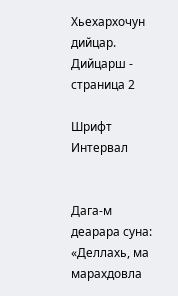Хьехархочун дийцар. Дийцарш - страница 2

Шрифт
Интервал


Дага-м деарара суна: «Деллахь, ма марахдовла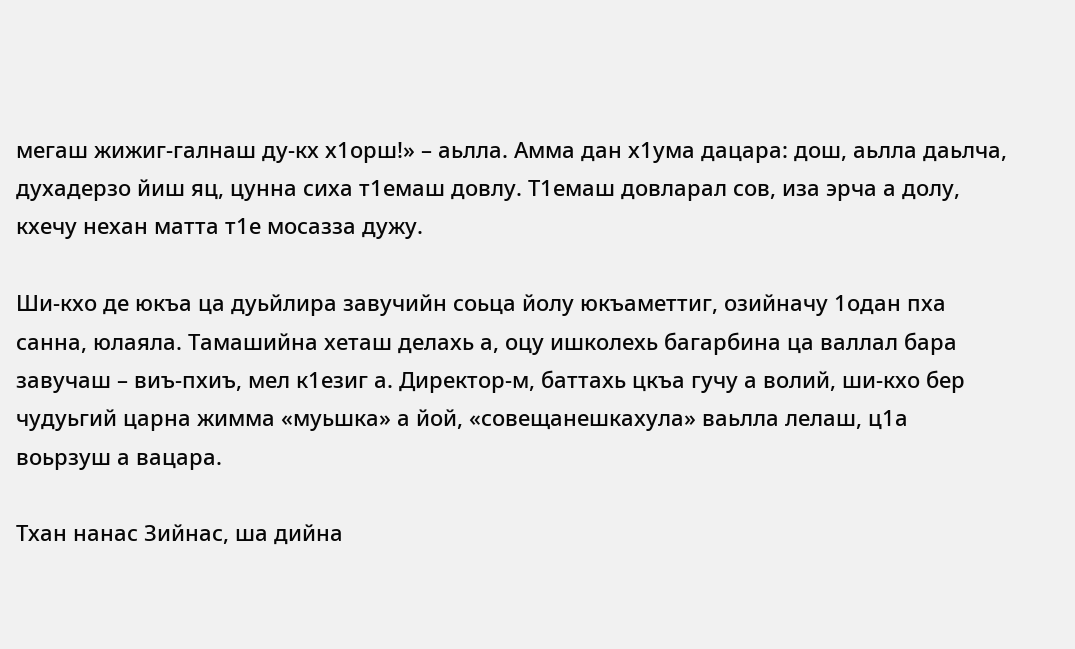мегаш жижиг-галнаш ду-кх х1орш!» – аьлла. Амма дан х1ума дацара: дош, аьлла даьлча, духадерзо йиш яц, цунна сиха т1емаш довлу. Т1емаш довларал сов, иза эрча а долу, кхечу нехан матта т1е мосазза дужу.

Ши-кхо де юкъа ца дуьйлира завучийн соьца йолу юкъаметтиг, озийначу 1одан пха санна, юлаяла. Тамашийна хеташ делахь а, оцу ишколехь багарбина ца валлал бара завучаш – виъ-пхиъ, мел к1езиг а. Директор-м, баттахь цкъа гучу а волий, ши-кхо бер чудуьгий царна жимма «муьшка» а йой, «совещанешкахула» ваьлла лелаш, ц1а воьрзуш а вацара.

Тхан нанас Зийнас, ша дийна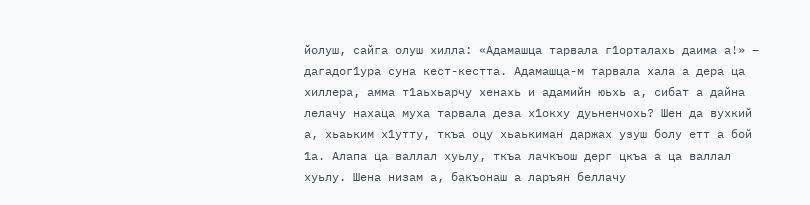йолуш, сайга олуш хилла: «Адамашца тарвала г1орталахь даима а!» – дагадог1ура суна кест-кестта. Адамашца-м тарвала хала а дера ца хиллера, амма т1аьхьарчу хенахь и адамийн юьхь а, сибат а дайна лелачу нахаца муха тарвала деза х1окху дуьненчохь? Шен да вухкий а, хьаьким х1утту, ткъа оцу хьаькиман даржах узуш болу етт а бой 1а. Алапа ца валлал хуьлу, ткъа лачкъош дерг цкъа а ца валлал хуьлу. Шена низам а, бакъонаш а ларъян беллачу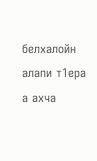белхалойн алапи т1ера а ахча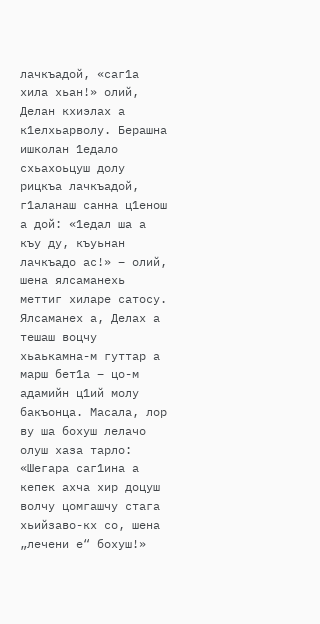лачкъадой, «саг1а хила хьан!» олий, Делан кхиэлах а к1елхьарволу. Берашна ишколан 1едало схьахоьцуш долу рицкъа лачкъадой, г1аланаш санна ц1енош а дой: «1едал ша а къу ду, къуьнан лачкъадо ас!» – олий, шена ялсаманехь меттиг хиларе сатосу. Ялсаманех а, Делах а тешаш воцчу хьаькамна-м гуттар а марш бет1а – цо-м адамийн ц1ий молу бакъонца. Масала, лор ву ша бохуш лелачо олуш хаза тарло: «Шегара саг1ина а кепек ахча хир доцуш волчу цомгашчу стага хьийзаво-кх со, шена „лечени е“ бохуш!»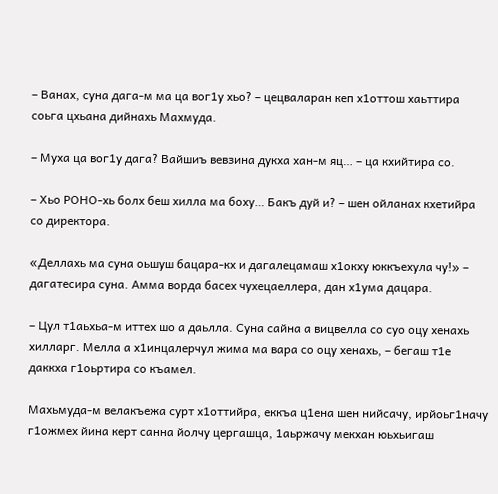– Ванах, суна дага-м ма ца вог1у хьо? – цецваларан кеп х1оттош хаьттира соьга цхьана дийнахь Махмуда.

– Муха ца вог1у дага? Вайшиъ вевзина дукха хан-м яц… – ца кхийтира со.

– Хьо РОНО-хь болх беш хилла ма боху… Бакъ дуй и? – шен ойланах кхетийра со директора.

«Деллахь ма суна оьшуш бацара-кх и дагалецамаш х1окху юккъехула чу!» – дагатесира суна. Амма ворда басех чухецаеллера, дан х1ума дацара.

– Цул т1аьхьа-м иттех шо а даьлла. Суна сайна а вицвелла со суо оцу хенахь хилларг. Мелла а х1инцалерчул жима ма вара со оцу хенахь, – бегаш т1е даккха г1оьртира со къамел.

Махьмуда-м велакъежа сурт х1оттийра, еккъа ц1ена шен нийсачу, ирйоьг1начу г1ожмех йина керт санна йолчу цергашца, 1аьржачу мекхан юьхьигаш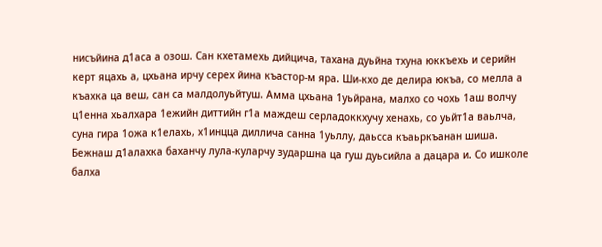нисъйина д1аса а озош. Сан кхетамехь дийцича, тахана дуьйна тхуна юккъехь и серийн керт яцахь а, цхьана ирчу серех йина къастор-м яра. Ши-кхо де делира юкъа, со мелла а къахка ца веш, сан са малдолуьйтуш. Амма цхьана 1уьйрана, малхо со чохь 1аш волчу ц1енна хьалхара 1ежийн диттийн г1а маждеш серладоккхучу хенахь, со уьйт1а ваьлча, суна гира 1ожа к1елахь, х1инцца диллича санна 1уьллу, даьсса къаьркъанан шиша. Бежнаш д1алахка баханчу лула-куларчу зударшна ца гуш дуьсийла а дацара и. Со ишколе балха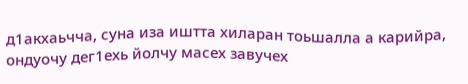д1акхаьчча, суна иза иштта хиларан тоьшалла а карийра, ондуочу дег1ехь йолчу масех завучех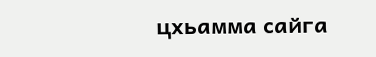цхьамма сайга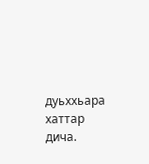дуьххьара хаттар дича.